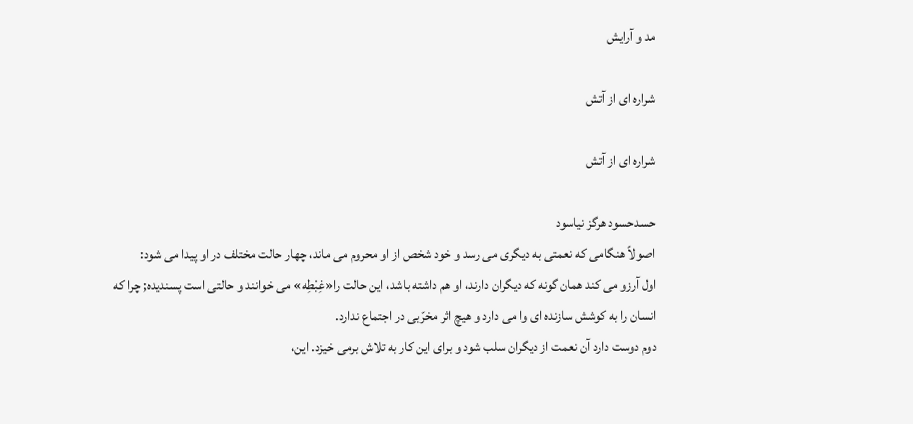مد و آرایش

شراره ای از آتش

شراره اى از آتش

حسدحسود هرگز نیاسود
اصولاً هنگامى که نعمتى به دیگرى مى رسد و خود شخص از او محروم مى ماند، چهار حالت مختلف در او پیدا مى شود:
اول آرزو مى کند همان گونه که دیگران دارند، او هم داشته باشد، این حالت را«غِبْطِه» مى خوانند و حالتى است پسندیده; چرا که انسان را به کوشش سازنده اى وا مى دارد و هیچ اثر مخرّبى در اجتماع ندارد.
دوم دوست دارد آن نعمت از دیگران سلب شود و براى این کار به تلاش برمى خیزد. این،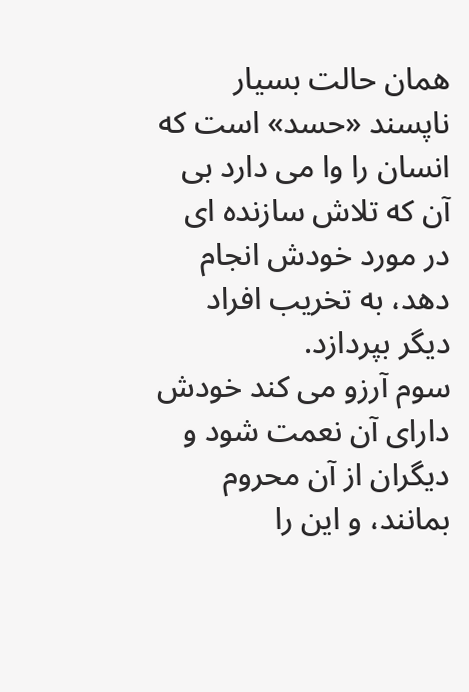همان حالت بسیار ناپسند «حسد» است که انسان را وا مى دارد بى آن که تلاش سازنده اى در مورد خودش انجام دهد، به تخریب افراد دیگر بپردازد.
سوم آرزو مى کند خودش داراى آن نعمت شود و دیگران از آن محروم بمانند، و این را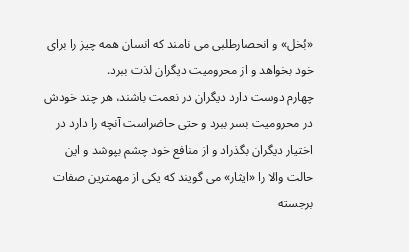«بُخل» و انحصارطلبى مى نامند که انسان همه چیز را براى خود بخواهد و از محرومیت دیگران لذت ببرد.
چهارم دوست دارد دیگران در نعمت باشند، هر چند خودش در محرومیت بسر ببرد و حتى حاضراست آنچه را دارد در اختیار دیگران بگذراد و از منافع خود چشم بپوشد و این حالت والا را «ایثار» مى گویند که یکى از مهمترین صفات برجسته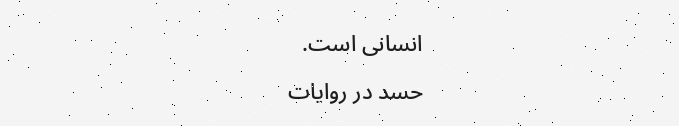انسانى است.

حسد در روایات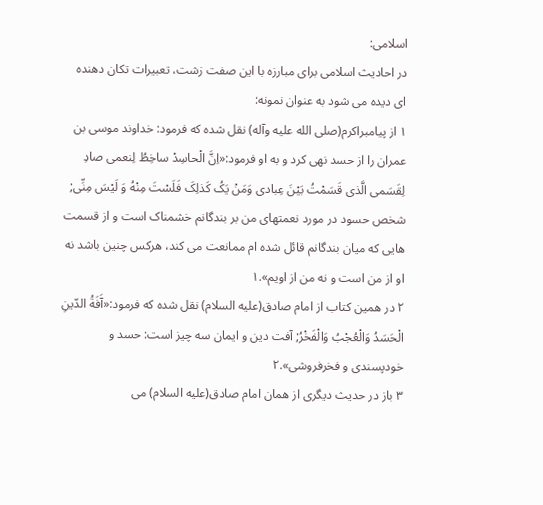اسلامى:
در احادیث اسلامى براى مبارزه با این صفت زشت، تعبیرات تکان دهنده اى دیده مى شود به عنوان نمونه:
۱ از پیامبراکرم(صلى الله علیه وآله) نقل شده که فرمود: خداوند موسى بن عمران را از حسد نهى کرد و به او فرمود:«اِنَّ الْحاسِدْ ساخِطُ لِنعمى صادِ لِقَسَمى الَّذى قَسَمْتُ بَیْنَ عِبادى وَمَنْ یَکُ کَذلِکَ فَلَسْتَ مِنْهُ وَ لَیْسَ مِنِّى; شخص حسود در مورد نعمتهاى من بر بندگانم خشمناک است و از قسمت هایى که میان بندگانم قائل شده ام ممانعت مى کند، هرکس چنین باشد نه او از من است و نه من از اویم».۱
۲ در همین کتاب از امام صادق(علیه السلام) نقل شده که فرمود:«آَفَةُ الدّینِ الْحَسَدُ وَالْعُجْبُ وَالْفَخْرُ; آفت دین و ایمان سه چیز است: حسد و خودپسندى و فخرفروشى».۲
۳ باز در حدیث دیگرى از همان امام صادق(علیه السلام) مى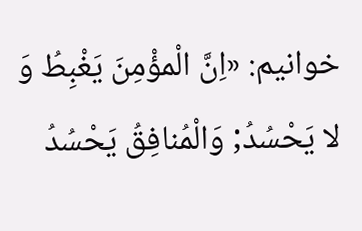خوانیم: «اِنَّ الْمؤْمِنَ یَغْبِطُ وَ لا یَحْسُدُ; وَالْمُنافِقُ یَحْسُدُ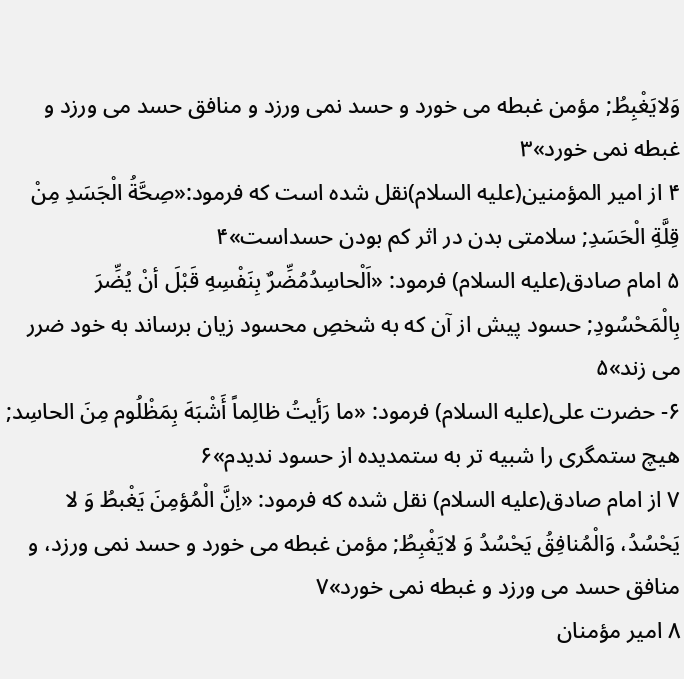وَلایَغْبِطُ; مؤمن غبطه مى خورد و حسد نمی ورزد و منافق حسد می ورزد و غبطه نمى خورد»۳
۴ از امیر المؤمنین(علیه السلام)نقل شده است که فرمود:«صِحَّةُ الْجَسَدِ مِنْ قِلَّةِ الْحَسَدِ; سلامتى بدن در اثر کم بودن حسداست»۴
۵ امام صادق(علیه السلام) فرمود: «اَلْحاسِدُمُضِّرٌ بِنَفْسِهِ قَبْلَ أنْ یُضِّرَ بِالْمَحْسُودِ; حسود پیش از آن که به شخصِ محسود زیان برساند به خود ضرر مى زند»۵
۶- حضرت على(علیه السلام) فرمود: «ما رَأیتُ ظالِماً أَشْبَهَ بِمَظْلُوم مِنَ الحاسِد; هیچ ستمگرى را شبیه تر به ستمدیده از حسود ندیدم»۶
۷ از امام صادق(علیه السلام) نقل شده که فرمود: «اِنَّ الْمُؤمِنَ یَغْبطُ وَ لا یَحْسُدُ، وَالْمُنافِقُ یَحْسُدُ وَ لایَغْبِطُ; مؤمن غبطه مى خورد و حسد نمی ورزد، و منافق حسد می ورزد و غبطه نمى خورد»۷
۸ امیر مؤمنان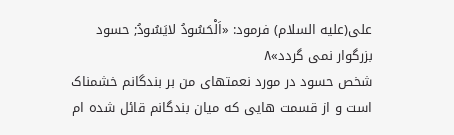على(علیه السلام) فرمود: «اَلْحَسُودُ لایَسُودُ; حسود بزرگوار نمى گردد»۸
شخص حسود در مورد نعمتهاى من بر بندگانم خشمناک است و از قسمت هایى که میان بندگانم قائل شده ام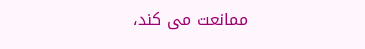ممانعت مى کند،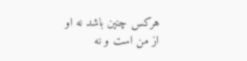هرکس چنین باشد نه او از من است و نه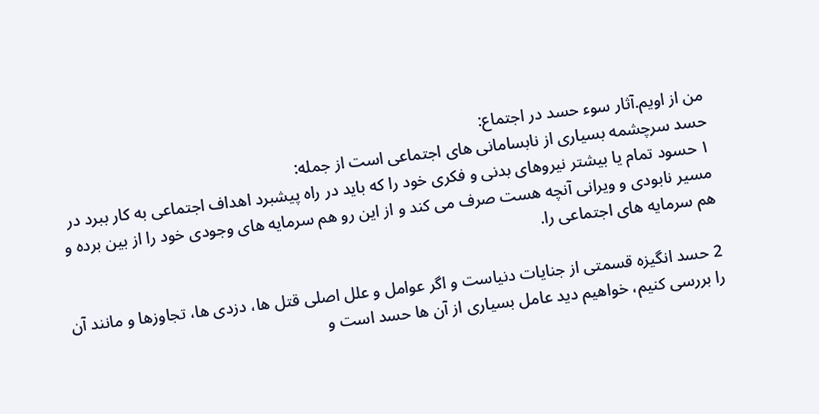من از اویم.آثار سوء حسد در اجتماع:
حسد سرچشمه بسیارى از نابسامانی هاى اجتماعى است از جمله:
۱ حسود تمام یا بیشتر نیروهاى بدنى و فکرى خود را که باید در راه پیشبرد اهداف اجتماعى به کار ببرد در مسیر نابودى و ویرانى آنچه هست صرف مى کند و از این رو هم سرمایه هاى وجودى خود را از بین برده و هم سرمایه هاى اجتماعى را.

2 حسد انگیزه قسمتى از جنایات دنیاست و اگر عوامل و علل اصلى قتل ها، دزدی ها، تجاوزها و مانند آن را بررسى کنیم، خواهیم دید عامل بسیارى از آن ها حسد است و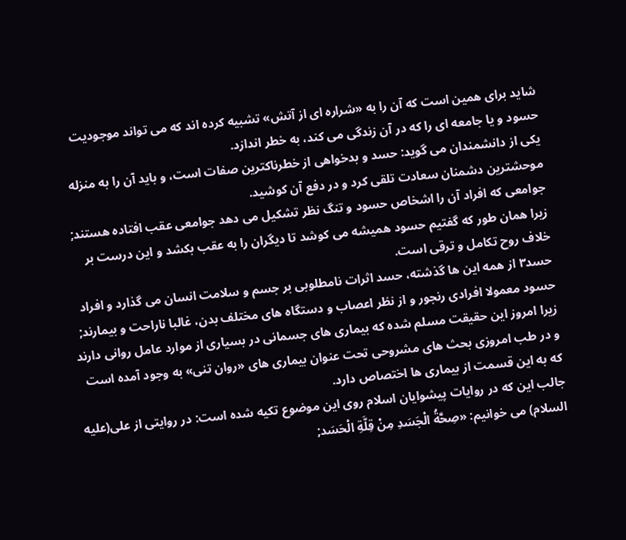شاید براى همین است که آن را به «شراره اى از آتش» تشبیه کرده اند که مى تواند موجودیت حسود و یا جامعه اى را که در آن زندگى مى کند، به خطر اندازد.
یکى از دانشمندان مى گوید: حسد و بدخواهى از خطرناکترین صفات است، و باید آن را به منزله موحشترین دشمنان سعادت تلقى کرد و در دفع آن کوشید.
جوامعى که افراد آن را اشخاص حسود و تنگ نظر تشکیل مى دهد جوامعى عقب افتاده هستند; زیرا همان طور که گفتیم حسود همیشه مى کوشد تا دیگران را به عقب بکشد و این درست بر خلاف روح تکامل و ترقى است.
حسد۳ از همه این ها گذشته، حسد اثرات نامطلوبى بر جسم و سلامت انسان مى گذارد و افراد حسود معمولا افرادى رنجور و از نظر اعصاب و دستگاه هاى مختلف بدن، غالبا ناراحت و بیمارند; زیرا امروز این حقیقت مسلم شده که بیماری هاى جسمانى در بسیارى از موارد عامل روانى دارند و در طب امروزى بحث هاى مشروحى تحت عنوان بیماری هاى «روان تنى» به وجود آمده است که به این قسمت از بیماری ها اختصاص دارد.
جالب این که در روایات پیشوایان اسلام روى این موضوع تکیه شده است: در روایتى از على(علیه السلام) مى خوانیم: «صِحَّةُ الْجَسَدِ مِنْ قِلَّةِ الْحَسَد;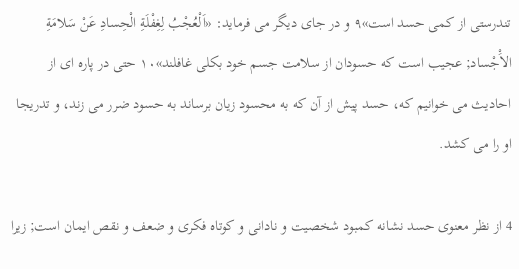تندرستى از کمى حسد است»۹ و در جاى دیگر مى فرماید: «اَلْعُجْبُ لِغِفْلَةِ الْحِسادِ عَنْ سَلامَةِ الاَْجْساد; عجیب است که حسودان از سلامت جسم خود بکلى غافلند»۱۰ حتى در پاره اى از احادیث مى خوانیم که، حسد پیش از آن که به محسود زیان برساند به حسود ضرر مى زند، و تدریجا او را مى کشد.

4 از نظر معنوى حسد نشانه کمبود شخصیت و نادانى و کوتاه فکرى و ضعف و نقص ایمان است; زیرا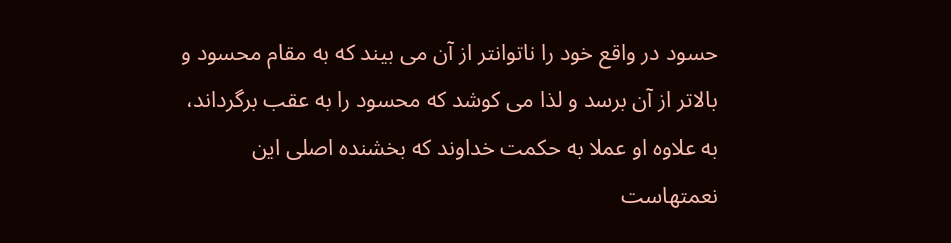حسود در واقع خود را ناتوانتر از آن مى بیند که به مقام محسود و بالاتر از آن برسد و لذا مى کوشد که محسود را به عقب برگرداند، به علاوه او عملا به حکمت خداوند که بخشنده اصلى این نعمتهاست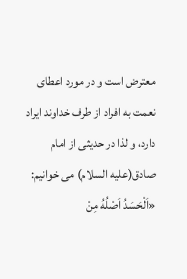معترض است و در مورد اعطاى نعمت به افراد از طرف خداوند ایراد دارد، و لذا در حدیثى از امام صادق(علیه السلام) مى خوانیم: «اَلْحَسَدُ اَصْلُهُ مِنْ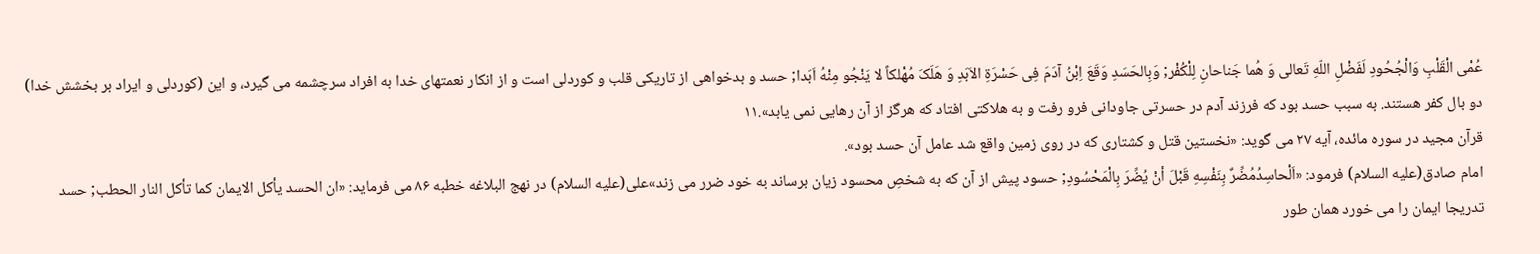عُمْى الْقَلْبِ وَالْجُحُودِ لَفَضْلِ اللّهِ تَعالى وَ هُما جَناحانِ لِلْکُفْر; وَبِالحَسَدِ وَقَعَ اِبْنُ آدَمَ فِى حَسْرَةِ الاَبَدِ وَ هَلَکَ مُهْلکاً لا یَنْجُو مِنْهُ اَبَدا; حسد و بدخواهى از تاریکى قلب و کوردلى است و از انکار نعمتهاى خدا به افراد سرچشمه مى گیرد، و این (کوردلى و ایراد بر بخشش خدا) دو بال کفر هستند. به سبب حسد بود که فرزند آدم در حسرتى جاودانى فرو رفت و به هلاکتى افتاد که هرگز از آن رهایى نمى یابد».۱۱
قرآن مجید در سوره مائده، آیه ۲۷ مى گوید: «نخستین قتل و کشتارى که در روى زمین واقع شد عامل آن حسد بود».
امام صادق(علیه السلام) فرمود: «اَلْحاسِدُمُضِّرٌ بِنَفْسِهِ قَبْلَ أنْ یُضِّرَ بِالْمَحْسُودِ; حسود پیش از آن که به شخصِ محسود زیان برساند به خود ضرر مى زند»على(علیه السلام) در نهج البلاغه خطبه ۸۶ مى فرماید: «ان الحسد یأکل الایمان کما تأکل النار الحطب; حسد تدریجا ایمان را مى خورد همان طور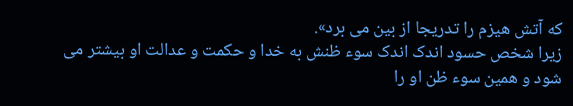که آتش هیزم را تدریجا از بین مى برد».
زیرا شخص حسود اندک اندک سوء ظنش به خدا و حکمت و عدالت او بیشتر مى شود و همین سوء ظن او را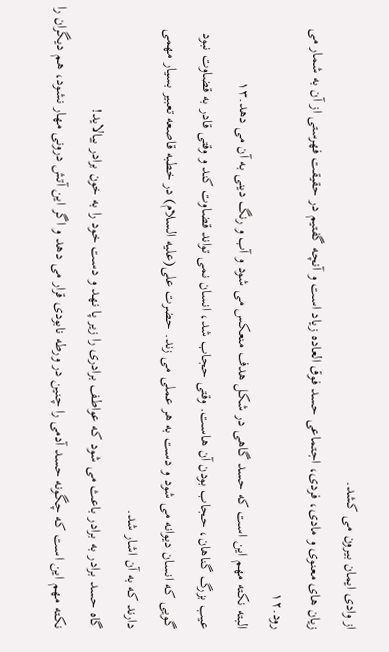از وادى ایمان بیرون مى کشد.
زیان هاى معنوى و مادى، فردى، اجتماعى حسد فوق العاده زیاد است و آنچه گفتیم در حقیقت فهرستى از آن به شمار مى رود.۱۲
البته نکته مهم این است که حسد گاهى در شکل هدف منعکس مى شود و آب و رنگ دینى به آن مى دهد.۱۳
عیب بزرگ گناهان، حجاب بودن آن هاست. وقتى حجاب شد، انسان نمى تواند قضاوت کند و وقتى قادر به قضاوت نبود گویى که انسان دیوانه مى شود و دست به هر عملى مى زند. حضرت على(علیه السلام) در خطبه قاصعه تعبیر بسیار مهمى دارند که به آن اشار شد.
گاه حسد برادر به برادر باعث مى شود که عواطف برادرى را زیر پا نهد و دست خود را به خون برادر بیالاید!
نکته مهم این است که چگونه حسد آدمى را چنین در ورطه نابودى قرار مى دهد و اگر این آتش درونى مهار نشود، هم دیگران را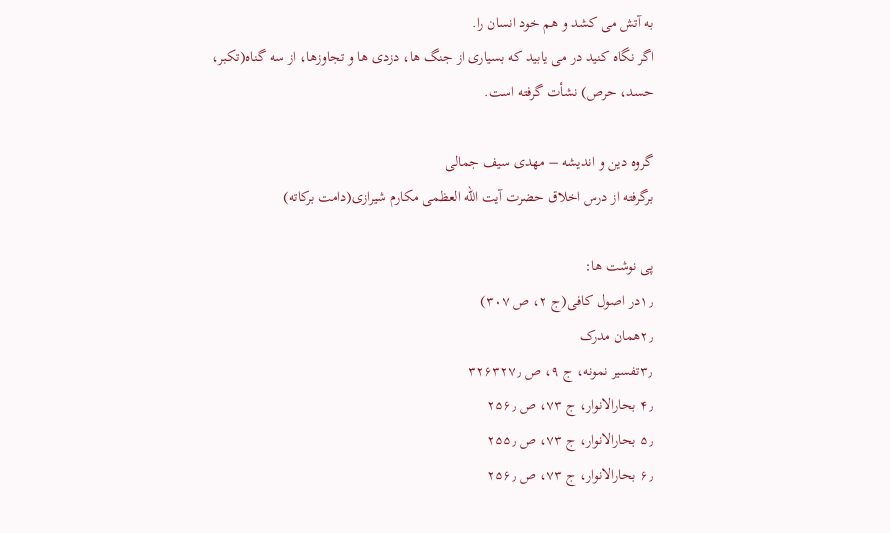به آتش مى کشد و هم خود انسان را.
اگر نگاه کنید در مى یابید که بسیارى از جنگ ها، دزدى ها و تجاوزها، از سه گناه(تکبر، حسد، حرص) نشأت گرفته است.

گروه دین و اندیشه – مهدی سیف جمالی
برگرفته از درس اخلاق حضرت آیت الله العظمی مکارم شیرازی(دامت برکاته)

پی نوشت ها:
۱٫در اصول کافى(ج ۲، ص ۳۰۷)
۲٫همان مدرک
۳٫تفسیر نمونه، ج ۹، ص ۳۲۶۳۲۷٫
۴٫ بحارالانوار، ج ۷۳، ص ۲۵۶٫
۵٫ بحارالانوار، ج ۷۳، ص ۲۵۵٫
۶٫ بحارالانوار، ج ۷۳، ص ۲۵۶٫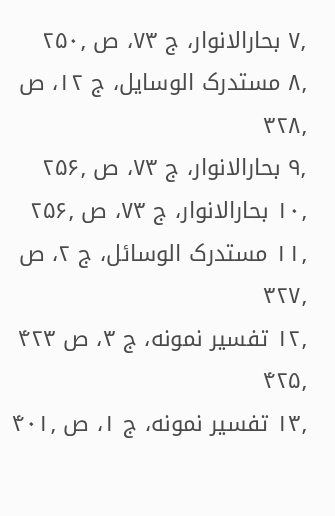۷٫ بحارالانوار، ج ۷۳، ص ۲۵۰٫
۸٫ مستدرک الوسایل، ج ۱۲، ص ۳۲۸٫
۹٫ بحارالانوار، ج ۷۳، ص ۲۵۶٫
۱۰٫ بحارالانوار، ج ۷۳، ص ۲۵۶٫
۱۱٫ مستدرک الوسائل، ج ۲، ص ۳۲۷٫
۱۲٫ تفسیر نمونه، ج ۳، ص ۴۲۳ ۴۲۵٫
۱۳٫ تفسیر نمونه، ج ۱، ص ۴۰۱٫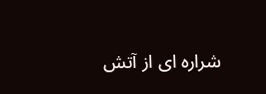شراره ای از آتش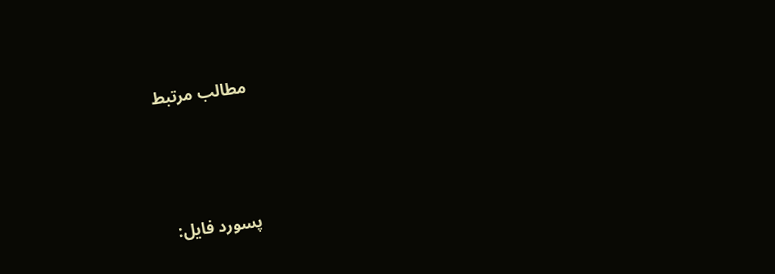مطالب مرتبط



پسورد فایل: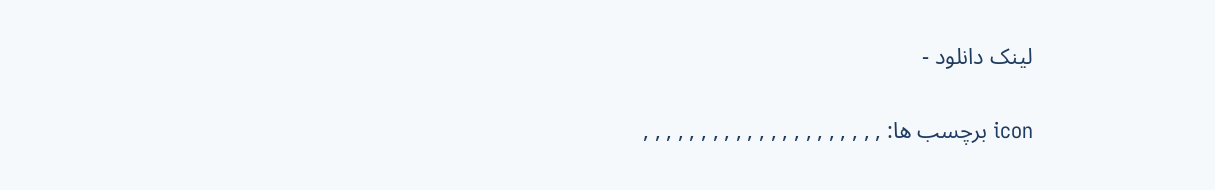لینک دانلود -

icon برچسب ها: , , , , , , , , , , , , , , , , , , , , ,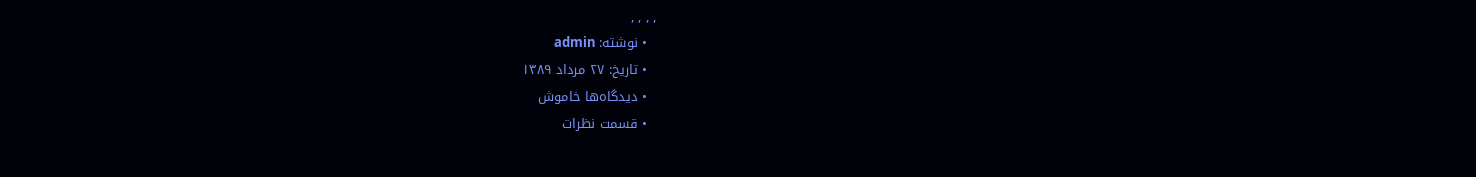, , , ,
  • نوشته: admin
  • تاریخ: ۲۷ مرداد ۱۳۸۹
  • دیدگاه‌ها خاموش
  • قسمت نظرات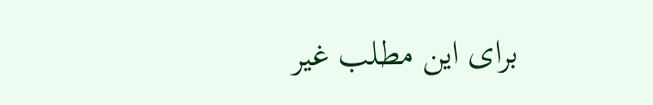برای این مطلب غیر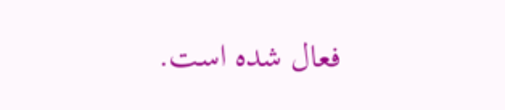فعال شده است.